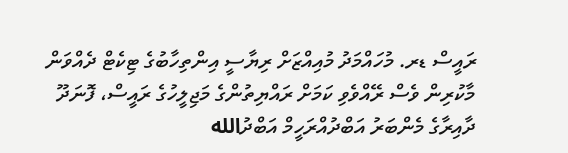ރައީސް ޑރ. މުހައްމަދު މުއިއްޒަށް ރިޔާސީ އިންތިހާބުގެ ޓިކެޓް ދެއްވަން މާކުރިން ވެސް ރޭއްވެވި ކަމަށް ރައްޔިތުންގެ މަޖިލީހުގެ ރައީސް، ފޮނަދޫ ދާއިރާގެ މެންބަރު އަބްދުއްރަހީމް އަބްދުالله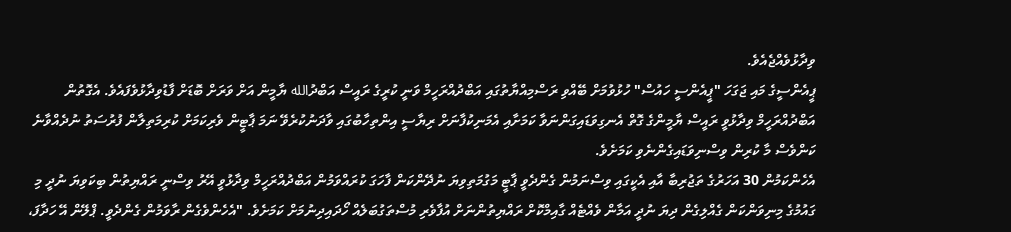ވިދާޅުވެއްޖެއެވެ.
ޕީއެންސީގެ މައި ޖަގަހަ "ޕީއެންސީ ހައުސް" ހުޅުވުމަށް ބޭއްވި ރަސްމިއްޔާތުގައި އަބްދުއްރަހީމް ވަނީ ކުރީގެ ރައީސް އަބްދުالله ޔާމީން އަށް ވަރަށް ބޮޑަށް ފާޑުވިދާޅުވެފައެވެ. އެގޮތުން އަބްދުއްރަހީމް ވިދާޅުވީ ރައީސް ޔާމީންގެ ގޮތް އެނގިވަޑައިގަންނަވާ ކަމަށާއި އެމަނިކުފާނަށް ރިޔާސީ އިންތިހާބުގައި ވާދަނުކުރެވޭ ނަމަ ޕާޓީން ވެރިކަމަށް ކުރިމަތިލާން ފުރުސަތު ނުދެއްވާނެ ކަންވެސް މާ ކުރިން ވިސްނިވަޑައިގެންނެވި ކަމަށެވެ.
އެހެންކަމުން 30 އަހަރުގެ ތަޖުރިބާ އާއި އެކީގައި ވިސްނަމުން ގެންދެވީ ޕާޓީ މަގުމަތިވިޔަ ނުދޭންކަން ފާހަގަ ކުރައްވަމުން އަބްދުއްރަހީމް ވިދާޅުވީ އޭރު ވިސްނީ ރައްޔިތުން ބިކަވިޔަ ނުދީ މި ގައުމުގެ މިނިވަންކަން ގެއްލިގެން ދިޔަ ނުދީ އަމާން ވެއްޓެއް ގާއިމްކޮށް ރައްޔިތުންނަށް އުފާވެރި މުސްތަގުބަލެއް ހޯދައިދިނުމަށް ކަމަށެވެ. "އެހެންވެގެން ރާވަމުން ގެންދެވީ. ޕްލޭން އޭ ހަދާފަ،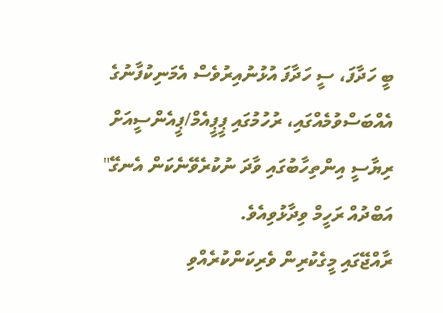ބީ ހަދާފަ، ސީ ހަދާފަ އުޅުނުއިރުވެސް އެމަނިކުފާނުގެ އެއްބަސްވުމެއްގައި، ރުހުމުގައި ޕީޕީއެމް/ޕީއެންސީއަށް ރިޔާސީ އިންތިހާބުގައި ވާދަ ނުކުރެވޭނެކަން އެނގޭ" އަބްދުއް ރަހީމް ވިދާޅުވިއެވެ.
ރާއްޖޭގައި މީގެކުރިން ވެރިކަންކުރެއްވި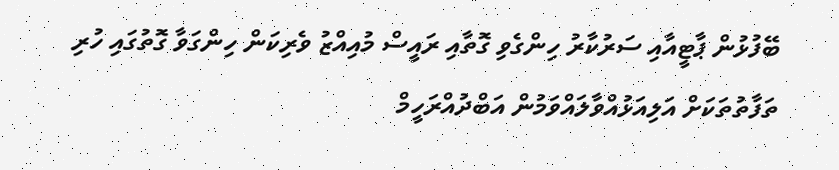ބޭފުޅުން ޕާޓީއާއި ސަރުކާރު ހިންގެވި ގޮތާއި ރައީސް މުއިއްޒު ވެރިކަން ހިންގަވާ ގޮތުގައި ހުރި ތަފާތުތަކަށް އަލިއަޅުއްވާލައްވަމުން އަބްދުއްރަހީމް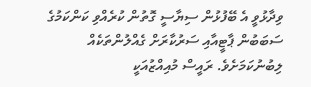ވިދާޅުވީ އެ ބޭފުޅުން ސިޔާސީ ގޮތުން ކުރެއްވި ކަންކަމުގެ ސަބަބުން ޕާޓީއާއި ސަރުކާރަށް ގެއްލުންތަކެއް ލިބުނުކަމަށެވެ. ރައީސް މުއިއްޒުއަކީ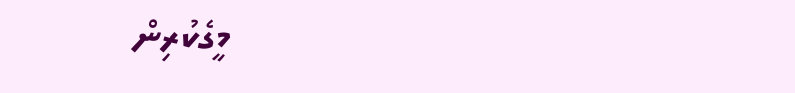މީގެކުރިން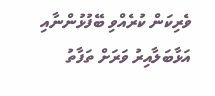ވެރިކަން ކުރެއްވި ބޭފުޅުންނާއި އަޅާބަލާއިރު ވަރަށް ތަފާތު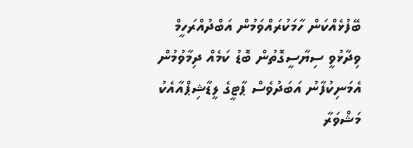ބޭފުޅެއްކަން ހާމަކުރައްވަމުން އަބްދުއްރަހީމް ވިދާޅުވީ ސިޔާސީގޮތުން ބޮޑު ކަމެއް ދިމާވުމުން އެމަނިކުފާނު އަބަދުވެސް ޕާޓީގެ ލީޑާޝިޕްއާއެކު މަޝްވަރާ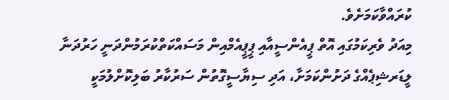ކުރައްވާކަމަށެވެ.
މިއަދު ވެރިކަމުގައި އޮތް ޕީއެންސީއާއި ޕީޕީއެމްއިން މަސައްކަތްކުރަމުންދަނީ ހަރުދަނާ ލީޑަރޝިޕެއްގެ ދަށުންކަމަށާ، އަދި ސިޔާސީގޮތުން ސަރުކާރު ބަލިކޮށްލުމަކީ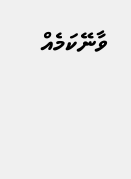ވާނޭކަމެއް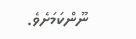ނޫންކަމަށެވެ.